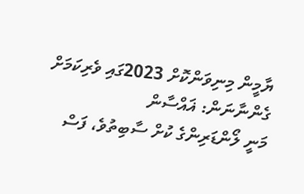ޔާމީން މިނިވަންކޮށް 2023ގައި ވެރިކަމަށް ގެންނާނަން: ޣައްސާން
މަނީ ލޯންޑަރިންގެ ކުށް ސާބިތުވެ، ފަސް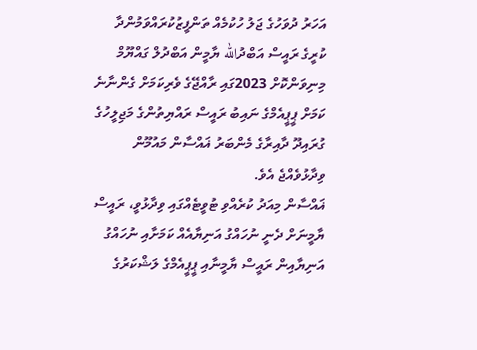އަހަރު ދުވަހުގެ ޖަލު ހުކުމެއް ތަންފީޒުކުރައްވަމުންދާ ކުރީގެ ރައީސް އަބްދުالله ޔާމީން އަބްދުލް ގައްޔޫމް މިނިވަންކޮށް 2023ގައި ރާއްޖޭގެ ވެރިކަމަށް ގެންނާނެ ކަމަށް ޕީޕީއެމްގެ ނައިބު ރައީސް ރައްޔިތުންގެ މަޖިލީހުގެ ގުރައިދޫ ދާއިރާގެ މެންބަރު ޣައްސާން މައުމޫން ވިދާޅުވެއްޖެ އެވެ.
ޣައްސާން މިއަދު ކުރެއްވި ޓުވީޓެއްގައި ވިދާޅުވީ، ރައީސް ޔާމީނަށް ދެނީ ނުހައްގު އަނިޔާއެއް ކަމަށާއި ނުހައްގު އަނިޔާއިން ރައީސް ޔާމީނާއި ޕީޕީއެމްގެ ލަޝްކަރުގެ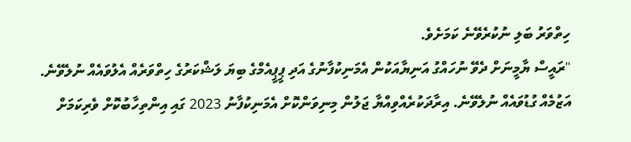ހިތްވަރު ބަލި ނުކުރެވޭނެ ކަމަށެވެ.
"ރައީސް ޔާމީނަށް ދެވޭ ނުހައްގު އަނިޔާއަކުން އެމަނިކުފާނުގެ އަދި ޕީޕީއެމްގެ ބިޔަ ލަޝްކަރުގެ ހިތްވަރެއް އެލުވައެއް ނުލެވޭނެ. އަޒުމެއް ގުޑުވައެއް ނުލެވޭނެ. އިރާދަކުރެއްވިއްޔާ ޖަލުން މިނިވަންކޮށް އެމަނިކުފާނު 2023 ގައި އިންތިހާބުކޮށް ވެރިކަމަށް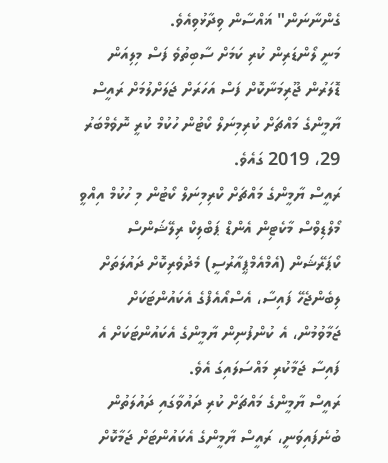ގެންނާނަން" ޣައްސާން ވިދާޅުވިއެވެ.
މަނީ ލޯންޑަރިން ކުރި ކަމަށް ސާބިތުވެ ފަސް މިލިއަން ޑޮލަރުން ޖޫރިމަނާކޮށް ފަސް އަހަރަށް ޖަލަށްލުމަށް ރައީސް ޔާމީންގެ މައްޗަށް ކުރިމިނަލް ކޯޓުން ހުކުމް ކުރީ ނޮވެމްބަރު 29، 2019 ގައެވެ.
ރައީސް ޔާމީންގެ މައްޗަށް ކްރިމިނަލް ކޯޓުން މި ހުކުމް އިއްވީ މޯލްޑިވްސް މާކެޓިން އެންޑް ޕަބްލިކް ރިލޭޝަންސް ކޯޕަރޭޝަން (އެމްއެމްޕީއާރުސީ) މެދުވެރިކޮށް ދައުލަތަށް ލިބެންޖެހޭ ފައިސާ، އެސްއޯއެފްގެ އެކައުންޓަކަށް ޖަމާވުމުން، އެ ކުންފުނިން ޔާމީންގެ އެކައުންޓަކަށް އެ ފައިސާ ޖަމާކުރި މައްސަލައިގަ އެވެ.
ރައީސް ޔާމީންގެ މައްޗަށް ކުރި ދައުވާގައި ދައުލަތުން ބުނެފައިވަނީ، ރައީސް ޔާމީންގެ އެކައުންޓަށް ޖަމާކޮށް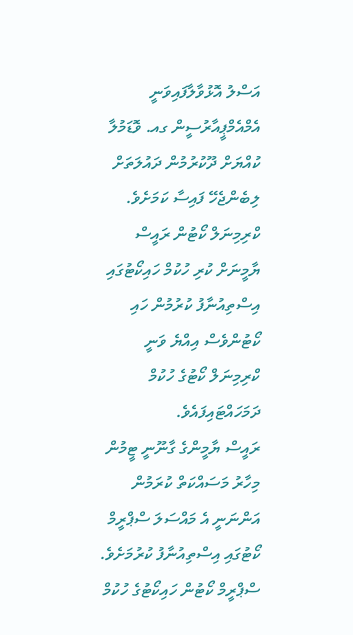އަސްލު އޮޅުވާލާފައިވަނީ އެމްއެމްޕީއާރުސީން ގއ. ވޮޑަމުލާ ކުއްޔަށް ދޫކުރުމުން ދައުލަތަށް ލިބެންޖެހޭ ފައިސާ ކަމަށެވެ.
ކްރިމިނަލް ކޯޓުން ރައީސް ޔާމީނަށް ކުރި ހުކުމް ހައިކޯޓުގައި އިސްތިއުނާފު ކުރުމުން ހައި ކޯޓުންވެސް އިއްޔެ ވަނީ ކްރިމިނަލް ކޯޓުގެ ހުކުމް ދަމަހައްޓައިފައެވެ.
ރައީސް ޔާމީންގެ ގާނޫނީ ޓީމުން މިހާރު މަސައްކަތް ކުރަމުން އަންނަނީ އެ މައްސަލަ ސްޕްރީމް ކޯޓުގައި އިސްތިއުނާފު ކުރުމަށެވެ. ސްޕްރީމް ކޯޓުން ހައިކޯޓުގެ ހުކުމް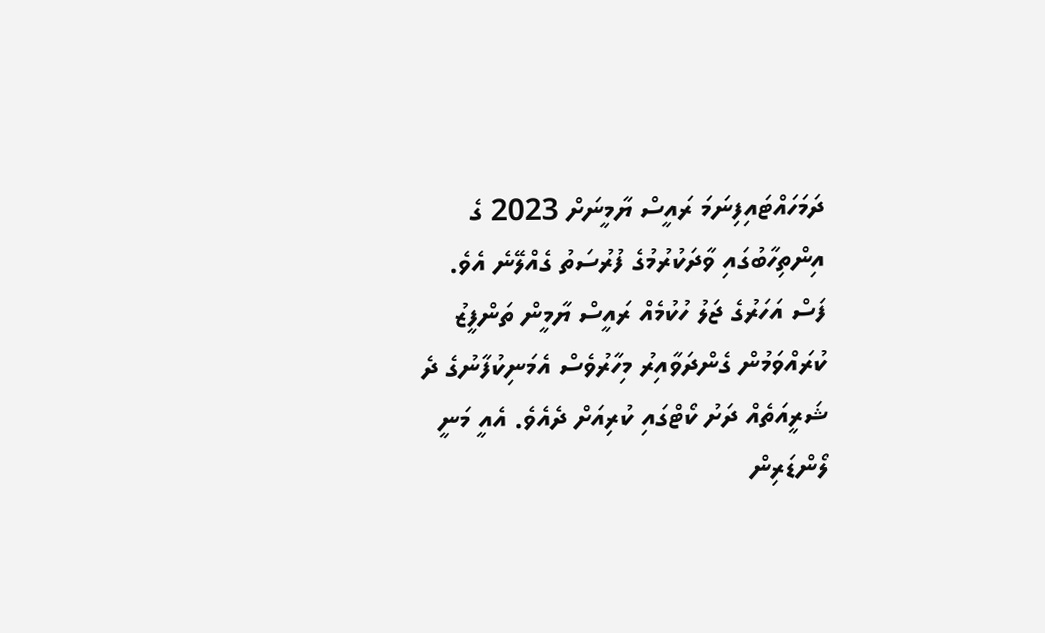ދަމަހައްޓައިފިނަމަ ރައީސް ޔާމީނަށް 2023 ގެ އިންތިހާބުގައި ވާދަކުރުމުގެ ފުރުސަތު ގެއްލޭނެ އެވެ.
ފަސް އަހަރުގެ ޖަލު ހުކުމެއް ރައީސް ޔާމީން ތަންފީޒު ކުރައްވަމުން ގެންދަވާއިރު މިހާރުވެސް އެމަނިކުފާނުގެ ދެ ޝަރީއަތެއް ދަށު ކޯޓްގައި ކުރިއަށް ދެއެވެ. އެއީ މަނީ ލޯންޑަރިން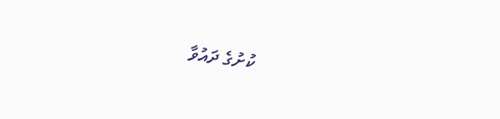ކުށުގެ ދައުވާ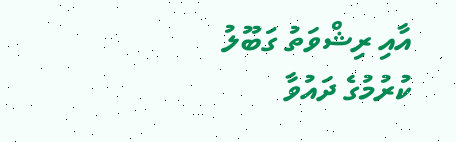އާއި ރިޝްވަތު ގަބޫލު ކުރުމުގެ ދައުވާ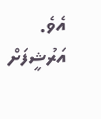އެވެ.
އަރުޝީފަށް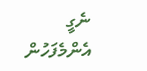ނެގީ
އެންމެފަހުން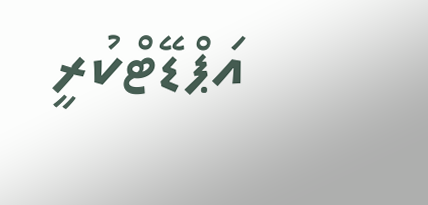އަޕްޑޭޓްކުރީ